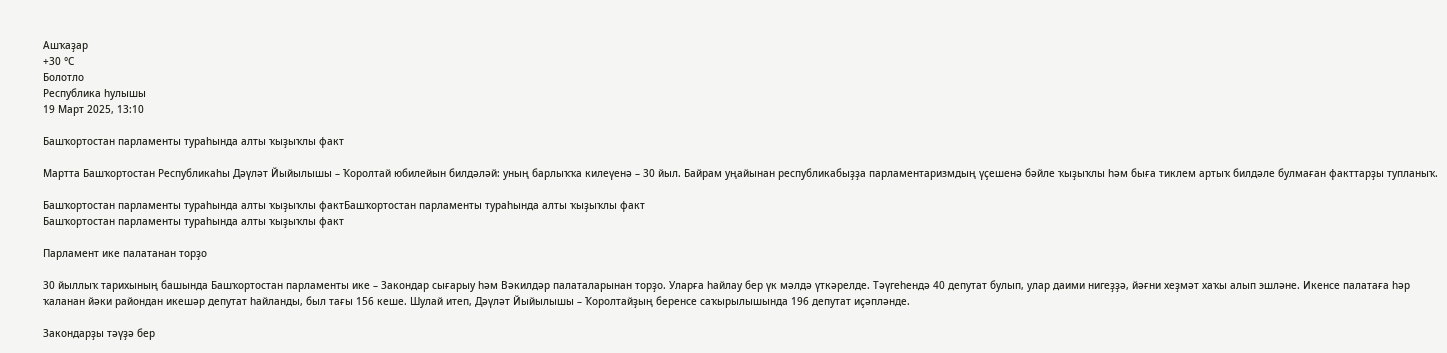Ашҡаҙар
+30 °С
Болотло
Республика һулышы
19 Март 2025, 13:10

Башҡортостан парламенты тураһында алты ҡыҙыҡлы факт

Мартта Башҡортостан Республикаһы Дәүләт Йыйылышы – Ҡоролтай юбилейын билдәләй: уның барлыҡҡа килеүенә – 30 йыл. Байрам уңайынан республикабыҙҙа парламентаризмдың үҫешенә бәйле ҡыҙыҡлы һәм быға тиклем артыҡ билдәле булмаған факттарҙы тупланыҡ.

Башҡортостан парламенты тураһында алты ҡыҙыҡлы фактБашҡортостан парламенты тураһында алты ҡыҙыҡлы факт
Башҡортостан парламенты тураһында алты ҡыҙыҡлы факт

Парламент ике палатанан торҙо

30 йыллыҡ тарихының башында Башҡортостан парламенты ике – Закондар сығарыу һәм Вәкилдәр палаталарынан торҙо. Уларға һайлау бер үк мәлдә үткәрелде. Тәүгеһендә 40 депутат булып, улар даими нигеҙҙә, йәғни хеҙмәт хаҡы алып эшләне. Икенсе палатаға һәр ҡаланан йәки райондан икешәр депутат һайланды, был тағы 156 кеше. Шулай итеп, Дәүләт Йыйылышы – Ҡоролтайҙың беренсе саҡырылышында 196 депутат иҫәпләнде.

Закондарҙы тәүҙә бер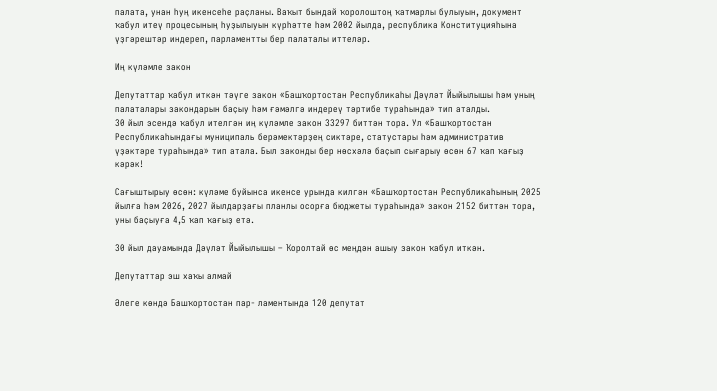палата, унан һуң икенсеһе раҫланы. Ваҡыт бындай ҡоролоштоң ҡатмарлы булыуын, документ ҡабул итеү процесының һуҙылыуын күрһәтте һәм 2002 йылда, республика Конституцияһына үҙгәрештәр индереп, парламентты бер палаталы иттеләр.

Иң күләмле закон

Депутаттар ҡабул иткән тәүге закон «Башҡортостан Республикаһы Дәүләт Йыйылышы һәм уның палаталары закондарын баҫыу һәм ғәмәлгә индереү тәртибе тураһында» тип аталды.
30 йыл эсендә ҡабул ителгән иң күләмле закон 33297 биттән тора. Ул «Башҡортостан Республикаһындағы муниципаль берәмектәрҙең сиктәре, статустары һәм административ үҙәктәре тураһында» тип атала. Был законды бер нөсхәлә баҫып сығарыу өсөн 67 ҡап ҡағыҙ кәрәк!

Сағыштырыу өсөн: күләме буйынса икенсе урында килгән «Башҡортостан Республикаһының 2025 йылға һәм 2026, 2027 йылдарҙағы планлы осорға бюджеты тураһында» закон 2152 биттән тора, уны баҫыуға 4,5 ҡап ҡағыҙ етә.

30 йыл дауамында Дәүләт Йыйылышы – Ҡоролтай өс меңдән ашыу закон ҡабул иткән.

Депутаттар эш хаҡы алмай

Әлеге көндә Башҡортостан пар- ламентында 120 депутат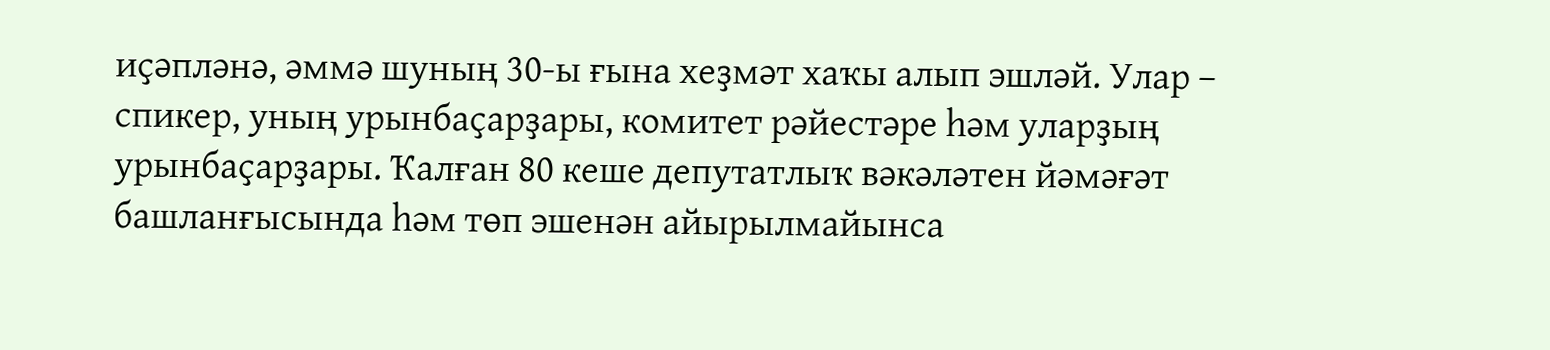иҫәпләнә, әммә шуның 30-ы ғына хеҙмәт хаҡы алып эшләй. Улар – спикер, уның урынбаҫарҙары, комитет рәйестәре һәм уларҙың урынбаҫарҙары. Ҡалған 80 кеше депутатлыҡ вәкәләтен йәмәғәт башланғысында һәм төп эшенән айырылмайынса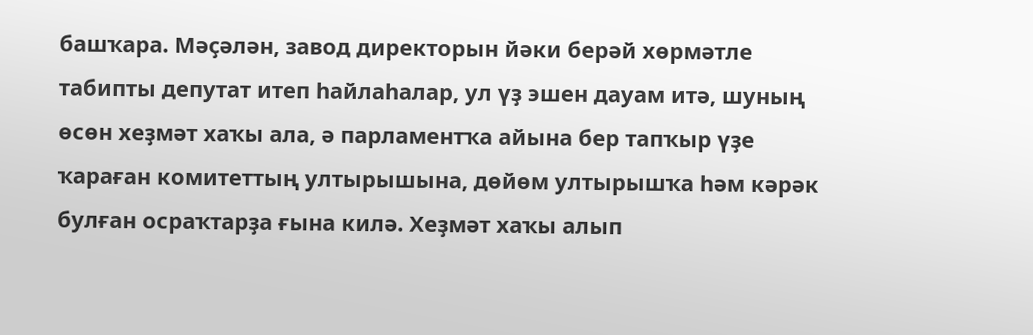башҡара. Мәҫәлән, завод директорын йәки берәй хөрмәтле табипты депутат итеп һайлаһалар, ул үҙ эшен дауам итә, шуның өсөн хеҙмәт хаҡы ала, ә парламентҡа айына бер тапҡыр үҙе ҡараған комитеттың ултырышына, дөйөм ултырышҡа һәм кәрәк булған осраҡтарҙа ғына килә. Хеҙмәт хаҡы алып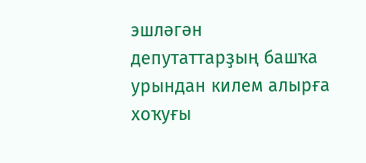эшләгән депутаттарҙың башҡа урындан килем алырға хоҡуғы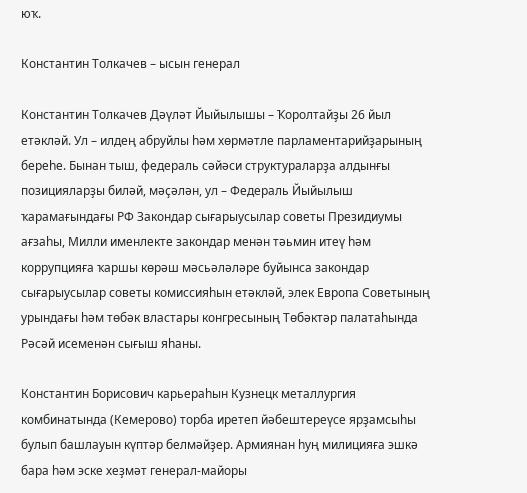юҡ.

Константин Толкачев – ысын генерал

Константин Толкачев Дәүләт Йыйылышы – Ҡоролтайҙы 26 йыл етәкләй. Ул – илдең абруйлы һәм хөрмәтле парламентарийҙарының береһе. Бынан тыш, федераль сәйәси структураларҙа алдынғы позицияларҙы биләй, мәҫәлән, ул – Федераль Йыйылыш ҡарамағындағы РФ Закондар сығарыусылар советы Президиумы ағзаһы, Милли именлекте закондар менән тәьмин итеү һәм коррупцияға ҡаршы көрәш мәсьәләләре буйынса закондар сығарыусылар советы комиссияһын етәкләй, элек Европа Советының урындағы һәм төбәк властары конгресының Төбәктәр палатаһында Рәсәй исеменән сығыш яһаны.

Константин Борисович карьераһын Кузнецк металлургия комбинатында (Кемерово) торба иретеп йәбештереүсе ярҙамсыһы булып башлауын күптәр белмәйҙер. Армиянан һуң милицияға эшкә бара һәм эске хеҙмәт генерал-майоры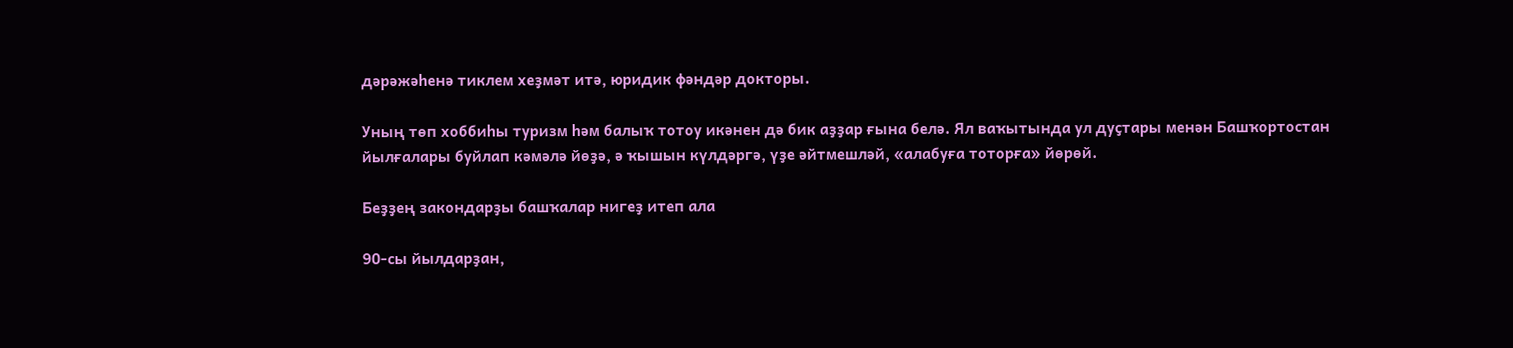дәрәжәһенә тиклем хеҙмәт итә, юридик фәндәр докторы.

Уның төп хоббиһы туризм һәм балыҡ тотоу икәнен дә бик аҙҙар ғына белә. Ял ваҡытында ул дуҫтары менән Башҡортостан йылғалары буйлап кәмәлә йөҙә, ә ҡышын күлдәргә, үҙе әйтмешләй, «алабуға тоторға» йөрөй.

Беҙҙең закондарҙы башҡалар нигеҙ итеп ала

90-сы йылдарҙан,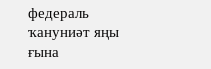федераль ҡануниәт яңы ғына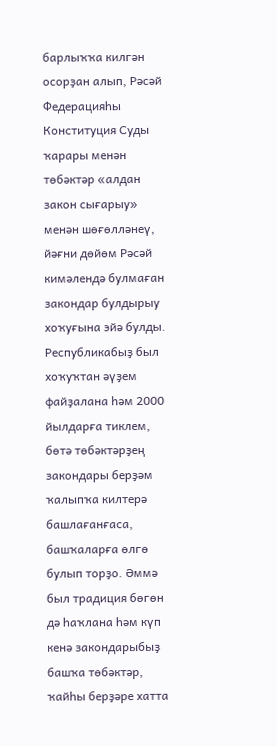барлыҡҡа килгән осорҙан алып, Рәсәй Федерацияһы Конституция Суды ҡарары менән төбәктәр «алдан закон сығарыу» менән шөғөлләнеү, йәғни дөйөм Рәсәй кимәлендә булмаған закондар булдырыу хоҡуғына эйә булды. Республикабыҙ был хоҡуҡтан әүҙем файҙалана һәм 2000 йылдарға тиклем, бөтә төбәктәрҙең закондары берҙәм ҡалыпҡа килтерә башлағанғаса, башҡаларға өлгө булып торҙо. Әммә был традиция бөгөн дә һаҡлана һәм күп кенә закондарыбыҙ башҡа төбәктәр, ҡайһы берҙәре хатта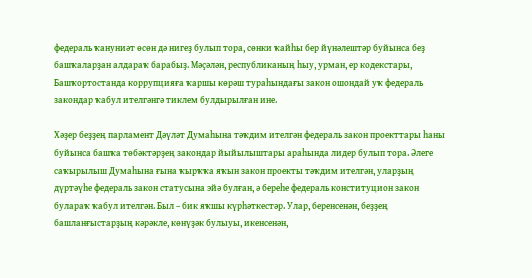федераль ҡануниәт өсөн дә нигеҙ булып тора, сөнки ҡайһы бер йүнәлештәр буйынса беҙ башҡаларҙан алдараҡ барабыҙ. Мәҫәлән, республиканың һыу, урман, ер кодекстары, Башҡортостанда коррупцияға ҡаршы көрәш тураһындағы закон ошондай уҡ федераль закондар ҡабул ителгәнгә тиклем булдырылған ине.

Хәҙер беҙҙең парламент Дәүләт Думаһына тәҡдим ителгән федераль закон проекттары һаны буйынса башҡа төбәктәрҙең закондар йыйылыштары араһында лидер булып тора. Әлеге саҡырылыш Думаһына ғына ҡырҡҡа яҡын закон проекты тәҡдим ителгән, уларҙың дүртәүһе федераль закон статусына эйә булған, ә береһе федераль конституцион закон булараҡ ҡабул ителгән. Был – бик яҡшы күрһәткестәр. Улар, беренсенән, беҙҙең башланғыстарҙың кәрәкле, көнүҙәк булыуы, икенсенән,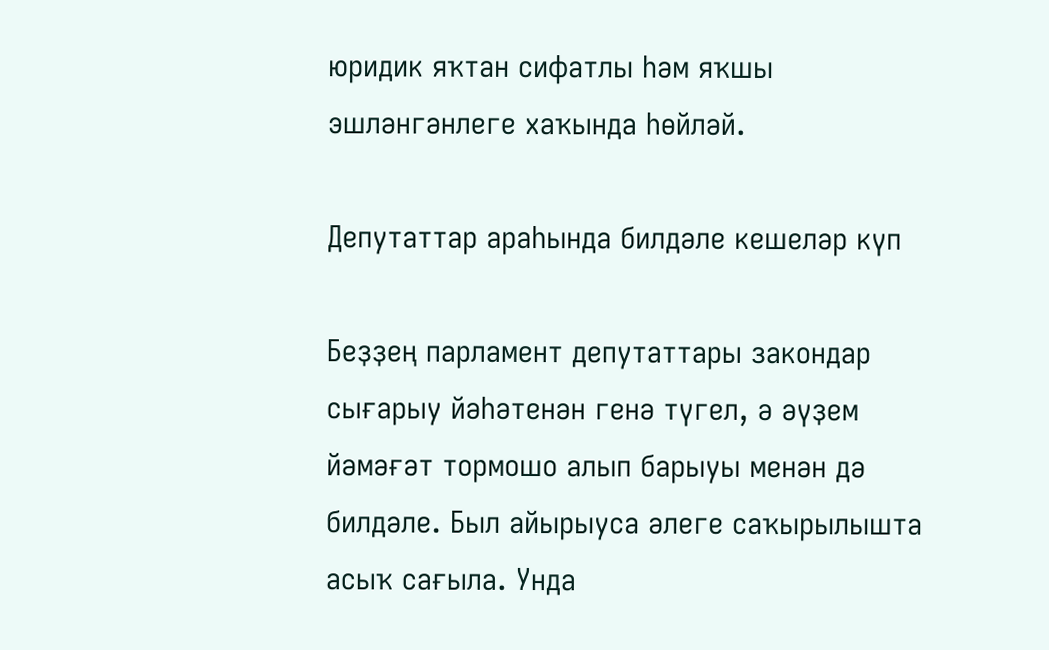юридик яҡтан сифатлы һәм яҡшы эшләнгәнлеге хаҡында һөйләй.

Депутаттар араһында билдәле кешеләр күп

Беҙҙең парламент депутаттары закондар сығарыу йәһәтенән генә түгел, ә әүҙем йәмәғәт тормошо алып барыуы менән дә билдәле. Был айырыуса әлеге саҡырылышта асыҡ сағыла. Унда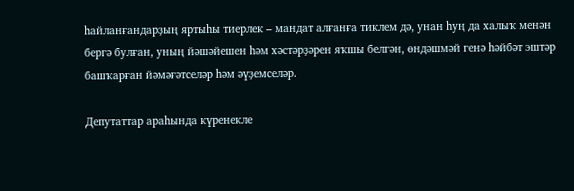һайланғандарҙың яртыһы тиерлек – мандат алғанға тиклем дә, унан һуң да халыҡ менән бергә булған, уның йәшәйешен һәм хәстәрҙәрен яҡшы белгән, өндәшмәй генә һәйбәт эштәр башҡарған йәмәғәтселәр һәм әүҙемселәр.

Депутаттар араһында күренекле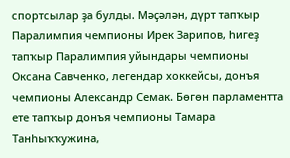спортсылар ҙа булды. Мәҫәлән, дүрт тапҡыр Паралимпия чемпионы Ирек Зарипов, һигеҙ тапҡыр Паралимпия уйындары чемпионы Оксана Савченко, легендар хоккейсы, донъя чемпионы Александр Семак. Бөгөн парламентта ете тапҡыр донъя чемпионы Тамара Танһыҡҡужина,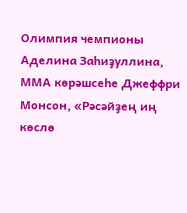Олимпия чемпионы Аделина Заһиҙуллина, ММА көрәшсеһе Джеффри Монсон, «Рәсәйҙең иң көслө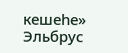кешеһе» Эльбрус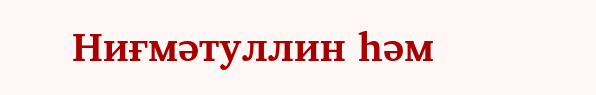Ниғмәтуллин һәм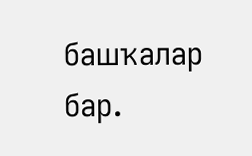башҡалар бар.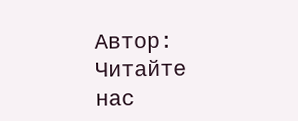Автор:
Читайте нас